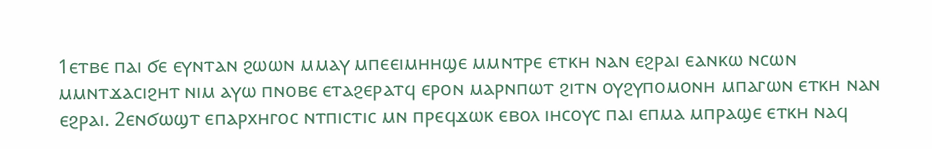1ⲉⲧⲃⲉ ⲡⲁⲓ ϭⲉ ⲉⲩⲛⲧⲁⲛ ϩⲱⲱⲛ ⲙⲙⲁⲩ ⲙⲡⲉⲉⲓⲙⲏⲏϣⲉ ⲙⲙⲛⲧⲣⲉ ⲉⲧⲕⲏ ⲛⲁⲛ ⲉϩⲣⲁⲓ ⲉⲁⲛⲕⲱ ⲛⲥⲱⲛ ⲙⲙⲛⲧϫⲁⲥⲓϩⲏⲧ ⲛⲓⲙ ⲁⲩⲱ ⲡⲛⲟⲃⲉ ⲉⲧⲁϩⲉⲣⲁⲧϥ ⲉⲣⲟⲛ ⲙⲁⲣⲛⲡⲱⲧ ϩⲓⲧⲛ ⲟⲩϩⲩⲡⲟⲙⲟⲛⲏ ⲙⲡⲁⲅⲱⲛ ⲉⲧⲕⲏ ⲛⲁⲛ ⲉϩⲣⲁⲓ. 2ⲉⲛϭⲱϣⲧ ⲉⲡⲁⲣⲭⲏⲅⲟⲥ ⲛⲧⲡⲓⲥⲧⲓⲥ ⲙⲛ ⲡⲣⲉϥϫⲱⲕ ⲉⲃⲟⲗ ⲓⲏⲥⲟⲩⲥ ⲡⲁⲓ ⲉⲡⲙⲁ ⲙⲡⲣⲁϣⲉ ⲉⲧⲕⲏ ⲛⲁϥ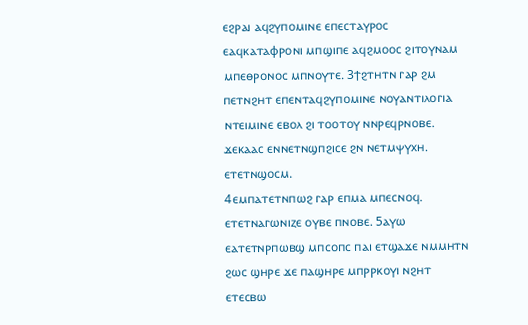ⲉϩⲣⲁⲓ ⲁϥϩⲩⲡⲟⲙⲓⲛⲉ ⲉⲡⲉⲥⲧⲁⲩⲣⲟⲥ ⲉⲁϥⲕⲁⲧⲁⲫⲣⲟⲛⲓ ⲙⲡϣⲓⲡⲉ ⲁϥϩⲙⲟⲟⲥ ϩⲓⲧⲟⲩⲛⲁⲙ ⲙⲡⲉⲑⲣⲟⲛⲟⲥ ⲙⲡⲛⲟⲩⲧⲉ. 3ϯϩⲧⲏⲧⲛ ⲅⲁⲣ ϩⲙ ⲡⲉⲧⲛϩⲏⲧ ⲉⲡⲉⲛⲧⲁϥϩⲩⲡⲟⲙⲓⲛⲉ ⲛⲟⲩⲁⲛⲧⲓⲗⲟⲅⲓⲁ ⲛⲧⲉⲓⲙⲓⲛⲉ ⲉⲃⲟⲗ ϩⲓ ⲧⲟⲟⲧⲟⲩ ⲛⲛⲣⲉϥⲣⲛⲟⲃⲉ. ϫⲉⲕⲁⲁⲥ ⲉⲛⲛⲉⲧⲛϣⲡϩⲓⲥⲉ ϩⲛ ⲛⲉⲧⲙⲯⲩⲭⲏ. ⲉⲧⲉⲧⲛϣⲟⲥⲙ.
4ⲉⲙⲡⲁⲧⲉⲧⲛⲡⲱϩ ⲅⲁⲣ ⲉⲡⲙⲁ ⲙⲡⲉⲥⲛⲟϥ. ⲉⲧⲉⲧⲛⲁⲅⲱⲛⲓⲍⲉ ⲟⲩⲃⲉ ⲡⲛⲟⲃⲉ. 5ⲁⲩⲱ ⲉⲁⲧⲉⲧⲛⲣⲡⲱⲃϣ ⲙⲡⲥⲟⲡⲥ ⲡⲁⲓ ⲉⲧϣⲁϫⲉ ⲛⲙⲙⲏⲧⲛ ϩⲱⲥ ϣⲏⲣⲉ ϫⲉ ⲡⲁϣⲏⲣⲉ ⲙⲡⲣⲣⲕⲟⲩⲓ ⲛϩⲏⲧ ⲉⲧⲉⲥⲃⲱ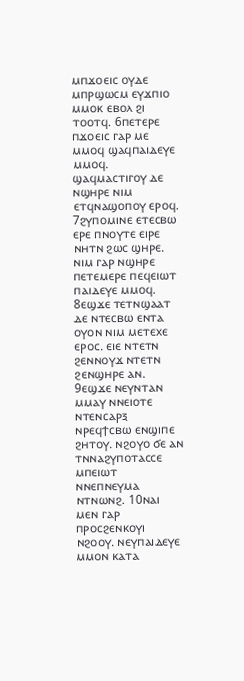ⲙⲡϫⲟⲉⲓⲥ ⲟⲩⲇⲉ ⲙⲡⲣϣⲱⲥⲙ ⲉⲩϫⲡⲓⲟ ⲙⲙⲟⲕ ⲉⲃⲟⲗ ϩⲓ ⲧⲟⲟⲧϥ. 6ⲡⲉⲧⲉⲣⲉ ⲡϫⲟⲉⲓⲥ ⲅⲁⲣ ⲙⲉ ⲙⲙⲟϥ ϣⲁϥⲡⲁⲓⲇⲉⲩⲉ ⲙⲙⲟϥ. ϣⲁϥⲙⲁⲥⲧⲓⲅⲟⲩ ⲇⲉ ⲛϣⲏⲣⲉ ⲛⲓⲙ ⲉⲧϥⲛⲁϣⲟⲡⲟⲩ ⲉⲣⲟϥ. 7ϩⲩⲡⲟⲙⲓⲛⲉ ⲉⲧⲉⲥⲃⲱ ⲉⲣⲉ ⲡⲛⲟⲩⲧⲉ ⲉⲓⲣⲉ ⲛⲏⲧⲛ ϩⲱⲥ ϣⲏⲣⲉ. ⲛⲓⲙ ⲅⲁⲣ ⲛϣⲏⲣⲉ ⲡⲉⲧⲉⲙⲉⲣⲉ ⲡⲉϥⲉⲓⲱⲧ ⲡⲁⲓⲇⲉⲩⲉ ⲙⲙⲟϥ. 8ⲉϣϫⲉ ⲧⲉⲧⲛϣⲁⲁⲧ ⲇⲉ ⲛⲧⲉⲥⲃⲱ ⲉⲛⲧⲁ ⲟⲩⲟⲛ ⲛⲓⲙ ⲙⲉⲧⲉⲭⲉ ⲉⲣⲟⲥ. ⲉⲓⲉ ⲛⲧⲉⲧⲛ ϩⲉⲛⲛⲟⲩϫ ⲛⲧⲉⲧⲛ ϩⲉⲛϣⲏⲣⲉ ⲁⲛ. 9ⲉϣϫⲉ ⲛⲉⲩⲛⲧⲁⲛ ⲙⲙⲁⲩ ⲛⲛⲉⲓⲟⲧⲉ ⲛⲧⲉⲛⲥⲁⲣⲝ ⲛⲣⲉϥϯⲥⲃⲱ ⲉⲛϣⲓⲡⲉ ϩⲏⲧⲟⲩ. ⲛϩⲟⲩⲟ ϭⲉ ⲁⲛ ⲧⲛⲛⲁϩⲩⲡⲟⲧⲁⲥⲥⲉ ⲙⲡⲉⲓⲱⲧ ⲛⲛⲉⲡⲛⲉⲩⲙⲁ ⲛⲧⲛⲱⲛϩ. 10ⲛⲁⲓ ⲙⲉⲛ ⲅⲁⲣ ⲡⲣⲟⲥϩⲉⲛⲕⲟⲩⲓ ⲛϩⲟⲟⲩ. ⲛⲉⲩⲡⲁⲓⲇⲉⲩⲉ ⲙⲙⲟⲛ ⲕⲁⲧⲁ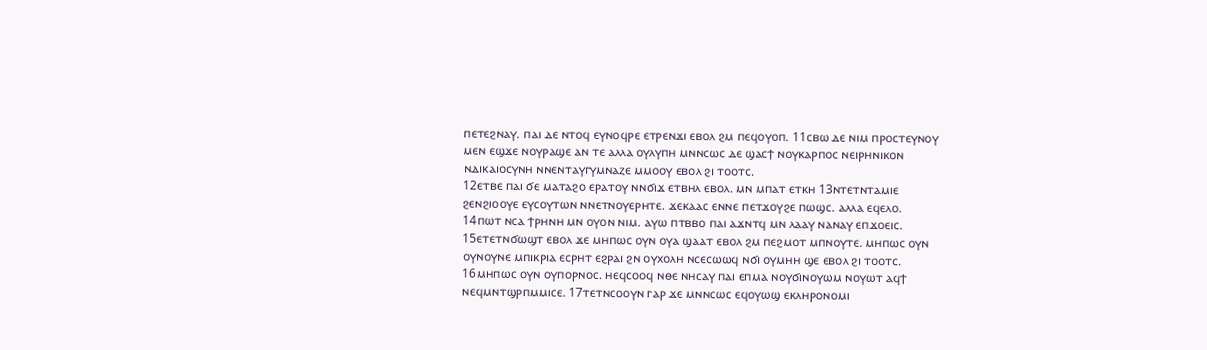ⲡⲉⲧⲉϩⲛⲁⲩ. ⲡⲁⲓ ⲇⲉ ⲛⲧⲟϥ ⲉⲩⲛⲟϥⲣⲉ ⲉⲧⲣⲉⲛϫⲓ ⲉⲃⲟⲗ ϩⲙ ⲡⲉϥⲟⲩⲟⲡ. 11ⲥⲃⲱ ⲇⲉ ⲛⲓⲙ ⲡⲣⲟⲥⲧⲉⲩⲛⲟⲩ ⲙⲉⲛ ⲉϣϫⲉ ⲛⲟⲩⲣⲁϣⲉ ⲁⲛ ⲧⲉ ⲁⲗⲗⲁ ⲟⲩⲗⲩⲡⲏ ⲙⲛⲛⲥⲱⲥ ⲇⲉ ϣⲁⲥϯ ⲛⲟⲩⲕⲁⲣⲡⲟⲥ ⲛⲉⲓⲣⲏⲛⲓⲕⲟⲛ ⲛⲇⲓⲕⲁⲓⲟⲥⲩⲛⲏ ⲛⲛⲉⲛⲧⲁⲩⲅⲩⲙⲛⲁⲍⲉ ⲙⲙⲟⲟⲩ ⲉⲃⲟⲗ ϩⲓ ⲧⲟⲟⲧⲥ.
12ⲉⲧⲃⲉ ⲡⲁⲓ ϭⲉ ⲙⲁⲧⲁϩⲟ ⲉⲣⲁⲧⲟⲩ ⲛⲛϭⲓϫ ⲉⲧⲃⲏⲗ ⲉⲃⲟⲗ. ⲙⲛ ⲙⲡⲁⲧ ⲉⲧⲕⲏ 13ⲛⲧⲉⲧⲛⲧⲁⲙⲓⲉ ϩⲉⲛϩⲓⲟⲟⲩⲉ ⲉⲩⲥⲟⲩⲧⲱⲛ ⲛⲛⲉⲧⲛⲟⲩⲉⲣⲏⲧⲉ. ϫⲉⲕⲁⲁⲥ ⲉⲛⲛⲉ ⲡⲉⲧϫⲟⲩϩⲉ ⲡⲱϣⲥ. ⲁⲗⲗⲁ ⲉϥⲉⲗⲟ.
14ⲡⲱⲧ ⲛⲥⲁ ϯⲣⲏⲛⲏ ⲙⲛ ⲟⲩⲟⲛ ⲛⲓⲙ. ⲁⲩⲱ ⲡⲧⲃⲃⲟ ⲡⲁⲓ ⲁϫⲛⲧϥ ⲙⲛ ⲗⲁⲁⲩ ⲛⲁⲛⲁⲩ ⲉⲡϫⲟⲉⲓⲥ. 15ⲉⲧⲉⲧⲛϭⲱϣⲧ ⲉⲃⲟⲗ ϫⲉ ⲙⲏⲡⲱⲥ ⲟⲩⲛ ⲟⲩⲁ ϣⲁⲁⲧ ⲉⲃⲟⲗ ϩⲙ ⲡⲉϩⲙⲟⲧ ⲙⲡⲛⲟⲩⲧⲉ. ⲙⲏⲡⲱⲥ ⲟⲩⲛ ⲟⲩⲛⲟⲩⲛⲉ ⲙⲡⲓⲕⲣⲓⲁ ⲉⲥⲣⲏⲧ ⲉϩⲣⲁⲓ ϩⲛ ⲟⲩⲭⲟⲗⲏ ⲛⲥⲉⲥⲱⲱϥ ⲛϭⲓ ⲟⲩⲙⲏⲏ ϣⲉ ⲉⲃⲟⲗ ϩⲓ ⲧⲟⲟⲧⲥ. 16ⲙⲏⲡⲱⲥ ⲟⲩⲛ ⲟⲩⲡⲟⲣⲛⲟⲥ. ⲏⲉϥⲥⲟⲟϥ ⲛⲑⲉ ⲛⲏⲥⲁⲩ ⲡⲁⲓ ⲉⲡⲙⲁ ⲛⲟⲩϭⲓⲛⲟⲩⲱⲙ ⲛⲟⲩⲱⲧ ⲁϥϯ ⲛⲉϥⲙⲛⲧϣⲣⲡⲙⲙⲓⲥⲉ. 17ⲧⲉⲧⲛⲥⲟⲟⲩⲛ ⲅⲁⲣ ϫⲉ ⲙⲛⲛⲥⲱⲥ ⲉϥⲟⲩⲱϣ ⲉⲕⲗⲏⲣⲟⲛⲟⲙⲓ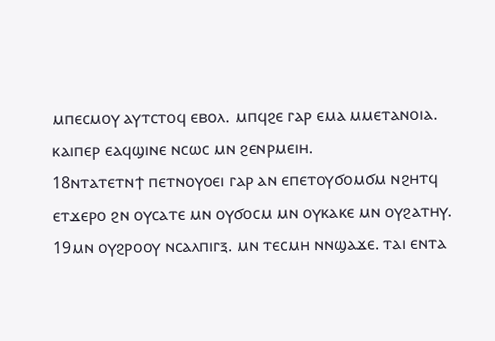ⲙⲡⲉⲥⲙⲟⲩ ⲁⲩⲧⲥⲧⲟϥ ⲉⲃⲟⲗ. ⲙⲡϥϩⲉ ⲅⲁⲣ ⲉⲙⲁ ⲙⲙⲉⲧⲁⲛⲟⲓⲁ. ⲕⲁⲓⲡⲉⲣ ⲉⲁϥϣⲓⲛⲉ ⲛⲥⲱⲥ ⲙⲛ ϩⲉⲛⲣⲙⲉⲓⲏ.
18ⲛⲧⲁⲧⲉⲧⲛϯ ⲡⲉⲧⲛⲟⲩⲟⲉⲓ ⲅⲁⲣ ⲁⲛ ⲉⲡⲉⲧⲟⲩϭⲟⲙϭⲙ ⲛϩⲏⲧϥ ⲉⲧϫⲉⲣⲟ ϩⲛ ⲟⲩⲥⲁⲧⲉ ⲙⲛ ⲟⲩϭⲟⲥⲙ ⲙⲛ ⲟⲩⲕⲁⲕⲉ ⲙⲛ ⲟⲩϩⲁⲧⲏⲩ. 19ⲙⲛ ⲟⲩϩⲣⲟⲟⲩ ⲛⲥⲁⲗⲡⲓⲅⲝ. ⲙⲛ ⲧⲉⲥⲙⲏ ⲛⲛϣⲁϫⲉ. ⲧⲁⲓ ⲉⲛⲧⲁ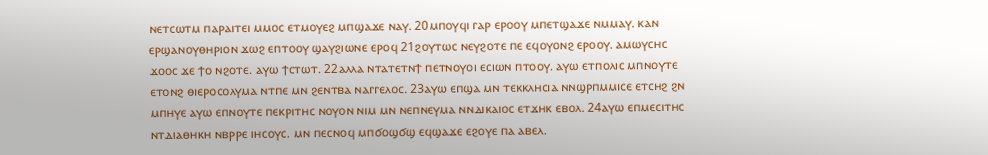ⲛⲉⲧⲥⲱⲧⲙ ⲡⲁⲣⲁⲓⲧⲉⲓ ⲙⲙⲟⲥ ⲉⲧⲙⲟⲩⲉϩ ⲙⲡϣⲁϫⲉ ⲛⲁⲩ. 20ⲙⲡⲟⲩϥⲓ ⲅⲁⲣ ⲉⲣⲟⲟⲩ ⲙⲡⲉⲧϣⲁϫⲉ ⲛⲙⲙⲁⲩ. ⲕⲁⲛ ⲉⲣϣⲁⲛⲟⲩⲑⲏⲣⲓⲟⲛ ϫⲱϩ ⲉⲡⲧⲟⲟⲩ ϣⲁⲩϩⲓⲱⲛⲉ ⲉⲣⲟϥ 21ϩⲟⲩⲧⲱⲥ ⲛⲉⲩϩⲟⲧⲉ ⲡⲉ ⲉϥⲟⲩⲟⲛϩ ⲉⲣⲟⲟⲩ. ⲁⲙⲱⲩⲥⲏⲥ ϫⲟⲟⲥ ϫⲉ ϯⲟ ⲛϩⲟⲧⲉ. ⲁⲩⲱ ϯⲥⲧⲱⲧ. 22ⲁⲗⲗⲁ ⲛⲧⲁⲧⲉⲧⲛϯ ⲡⲉⲧⲛⲟⲩⲟⲓ ⲉⲥⲓⲱⲛ ⲡⲧⲟⲟⲩ. ⲁⲩⲱ ⲉⲧⲡⲟⲗⲓⲥ ⲙⲡⲛⲟⲩⲧⲉ ⲉⲧⲟⲛϩ ⲑⲓⲉⲣⲟⲥⲟⲗⲩⲙⲁ ⲛⲧⲡⲉ ⲙⲛ ϩⲉⲛⲧⲃⲁ ⲛⲁⲅⲅⲉⲗⲟⲥ. 23ⲁⲩⲱ ⲉⲡϣⲁ ⲙⲛ ⲧⲉⲕⲕⲗⲏⲥⲓⲁ ⲛⲛϣⲣⲡⲙⲙⲓⲥⲉ ⲉⲧⲥⲏϩ ϩⲛ ⲙⲡⲏⲩⲉ ⲁⲩⲱ ⲉⲡⲛⲟⲩⲧⲉ ⲡⲉⲕⲣⲓⲧⲏⲥ ⲛⲟⲩⲟⲛ ⲛⲓⲙ ⲙⲛ ⲛⲉⲡⲛⲉⲩⲙⲁ ⲛⲛⲇⲓⲕⲁⲓⲟⲥ ⲉⲧϫⲏⲕ ⲉⲃⲟⲗ. 24ⲁⲩⲱ ⲉⲡⲙⲉⲥⲓⲧⲏⲥ ⲛⲧⲇⲓⲁⲑⲏⲕⲏ ⲛⲃⲣⲣⲉ ⲓⲏⲥⲟⲩⲥ. ⲙⲛ ⲡⲉⲥⲛⲟϥ ⲙⲡϭⲟϣϭϣ ⲉϥϣⲁϫⲉ ⲉϩⲟⲩⲉ ⲡⲁ ⲁⲃⲉⲗ.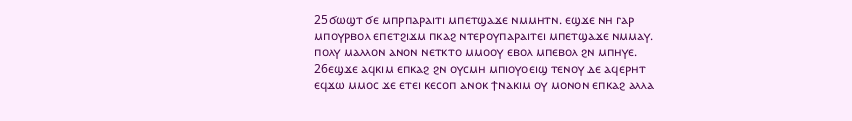25ϭⲱϣⲧ ϭⲉ ⲙⲡⲣⲡⲁⲣⲁⲓⲧⲓ ⲙⲡⲉⲧϣⲁϫⲉ ⲛⲙⲙⲏⲧⲛ. ⲉϣϫⲉ ⲛⲏ ⲅⲁⲣ ⲙⲡⲟⲩⲣⲃⲟⲗ ⲉⲡⲉⲧϩⲓϫⲙ ⲡⲕⲁϩ ⲛⲧⲉⲣⲟⲩⲡⲁⲣⲁⲓⲧⲉⲓ ⲙⲡⲉⲧϣⲁϫⲉ ⲛⲙⲙⲁⲩ. ⲡⲟⲗⲩ ⲙⲁⲗⲗⲟⲛ ⲁⲛⲟⲛ ⲛⲉⲧⲕⲧⲟ ⲙⲙⲟⲟⲩ ⲉⲃⲟⲗ ⲙⲡⲉⲃⲟⲗ ϩⲛ ⲙⲡⲏⲩⲉ. 26ⲉϣϫⲉ ⲁϥⲕⲓⲙ ⲉⲡⲕⲁϩ ϩⲛ ⲟⲩⲥⲙⲏ ⲙⲡⲓⲟⲩⲟⲉⲓϣ ⲧⲉⲛⲟⲩ ⲇⲉ ⲁϥⲉⲣⲏⲧ ⲉϥϫⲱ ⲙⲙⲟⲥ ϫⲉ ⲉⲧⲉⲓ ⲕⲉⲥⲟⲡ ⲁⲛⲟⲕ ϯⲛⲁⲕⲓⲙ ⲟⲩ ⲙⲟⲛⲟⲛ ⲉⲡⲕⲁϩ ⲁⲗⲗⲁ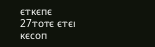ⲉⲧⲕⲉⲡⲉ 27ⲧⲟⲧⲉ ⲉⲧⲉⲓ ⲕⲉⲥⲟⲡ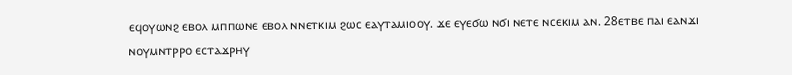ⲉϥⲟⲩⲱⲛϩ ⲉⲃⲟⲗ ⲙⲡⲡⲱⲛⲉ ⲉⲃⲟⲗ ⲛⲛⲉⲧⲕⲓⲙ ϩⲱⲥ ⲉⲁⲩⲧⲁⲙⲓⲟⲟⲩ. ϫⲉ ⲉⲩⲉϭⲱ ⲛϭⲓ ⲛⲉⲧⲉ ⲛⲥⲉⲕⲓⲙ ⲁⲛ. 28ⲉⲧⲃⲉ ⲡⲁⲓ ⲉⲁⲛϫⲓ ⲛⲟⲩⲙⲛⲧⲣⲣⲟ ⲉⲥⲧⲁϫⲣⲏⲩ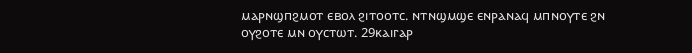ⲙⲁⲣⲛϣⲡϩⲙⲟⲧ ⲉⲃⲟⲗ ϩⲓⲧⲟⲟⲧⲥ. ⲛⲧⲛϣⲙϣⲉ ⲉⲛⲣⲁⲛⲁϥ ⲙⲡⲛⲟⲩⲧⲉ ϩⲛ ⲟⲩϩⲟⲧⲉ ⲙⲛ ⲟⲩⲥⲧⲱⲧ. 29ⲕⲁⲓⲅⲁⲣ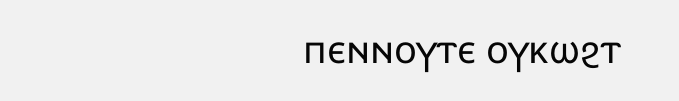ⲡⲉⲛⲛⲟⲩⲧⲉ ⲟⲩⲕⲱϩⲧ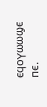ⲉϥⲟⲩⲱⲱϣⲉ ⲡⲉ.